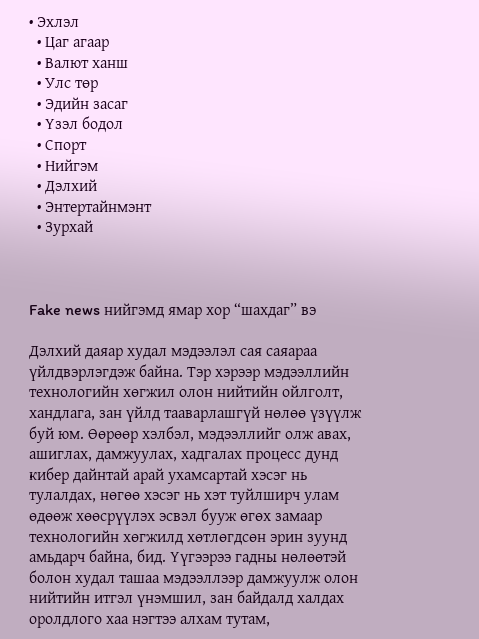• Эхлэл
  • Цаг агаар
  • Валют ханш
  • Улс төр
  • Эдийн засаг
  • Үзэл бодол
  • Спорт
  • Нийгэм
  • Дэлхий
  • Энтертайнмэнт
  • Зурхай



Fake news нийгэмд ямар хор “шахдаг” вэ

Дэлхий даяар худал мэдээлэл сая саяараа үйлдвэрлэгдэж байна. Тэр хэрээр мэдээллийн технологийн хөгжил олон нийтийн ойлголт, хандлага, зан үйлд тааварлашгүй нөлөө үзүүлж буй юм. Өөрөөр хэлбэл, мэдээллийг олж авах, ашиглах, дамжуулах, хадгалах процесс дунд кибер дайнтай арай ухамсартай хэсэг нь тулалдах, нөгөө хэсэг нь хэт туйлширч улам өдөөж хөөсрүүлэх эсвэл бууж өгөх замаар технологийн хөгжилд хөтлөгдсөн эрин зуунд амьдарч байна, бид. Үүгээрээ гадны нөлөөтэй болон худал ташаа мэдээллээр дамжуулж олон нийтийн итгэл үнэмшил, зан байдалд халдах оролдлого хаа нэгтээ алхам тутам,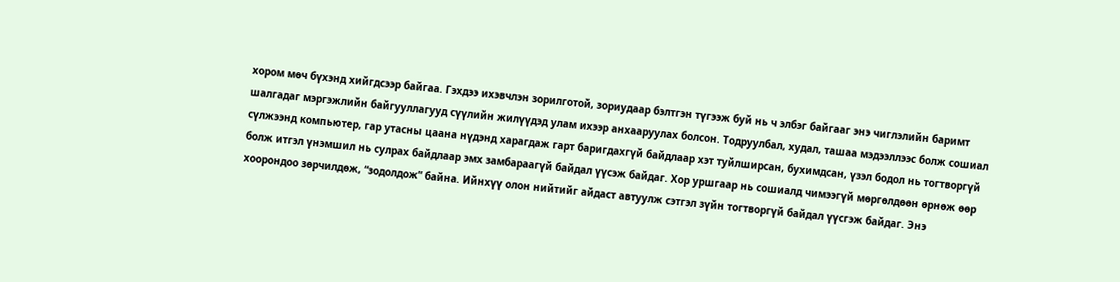хором мөч бүхэнд хийгдсээр байгаа. Гэхдээ ихэвчлэн зорилготой, зориудаар бэлтгэн түгээж буй нь ч элбэг байгааг энэ чиглэлийн баримт шалгадаг мэргэжлийн байгууллагууд сүүлийн жилүүдэд улам ихээр анхааруулах болсон. Тодруулбал, худал, ташаа мэдээллээс болж сошиал сүлжээнд компьютер, гар утасны цаана нүдэнд харагдаж гарт баригдахгүй байдлаар хэт туйлширсан, бухимдсан, үзэл бодол нь тогтворгүй болж итгэл үнэмшил нь сулрах байдлаар эмх замбараагүй байдал үүсэж байдаг. Хор уршгаар нь сошиалд чимээгүй мөргөлдөөн өрнөж өөр хоорондоо зөрчилдөж, “зодолдож” байна. Ийнхүү олон нийтийг айдаст автуулж сэтгэл зүйн тогтворгүй байдал үүсгэж байдаг. Энэ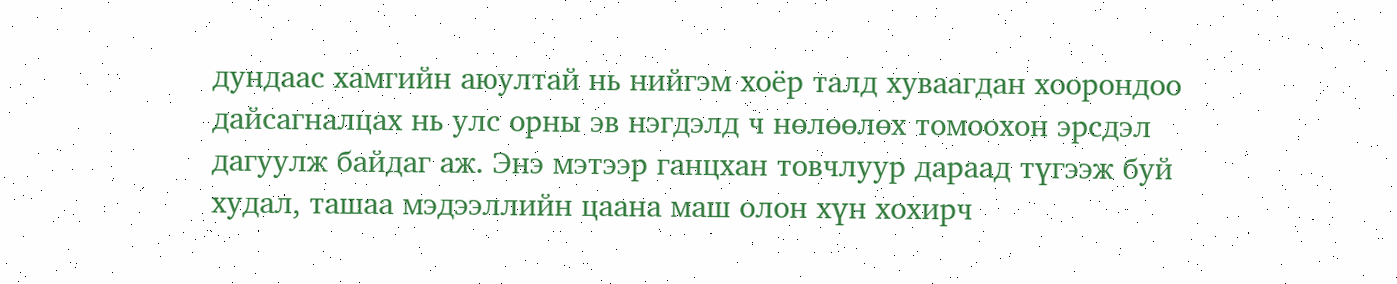дундаас хамгийн аюултай нь нийгэм хоёр талд хуваагдан хоорондоо дайсагналцах нь улс орны эв нэгдэлд ч нөлөөлөх томоохон эрсдэл дагуулж байдаг аж. Энэ мэтээр ганцхан товчлуур дараад түгээж буй худал, ташаа мэдээллийн цаана маш олон хүн хохирч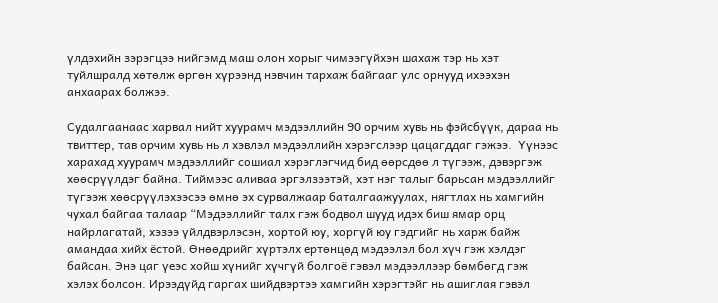үлдэхийн зэрэгцээ нийгэмд маш олон хорыг чимээгүйхэн шахаж тэр нь хэт туйлшралд хөтөлж өргөн хүрээнд нэвчин тархаж байгааг улс орнууд ихээхэн анхаарах болжээ.

Судалгаанаас харвал нийт хуурамч мэдээллийн 90 орчим хувь нь фэйсбүүк, дараа нь твиттер, тав орчим хувь нь л хэвлэл мэдээллийн хэрэгслээр цацагддаг гэжээ.  Үүнээс харахад хуурамч мэдээллийг сошиал хэрэглэгчид бид өөрсдөө л түгээж, дэвэргэж хөөсрүүлдэг байна. Тиймээс аливаа эргэлзээтэй, хэт нэг талыг барьсан мэдээллийг түгээж хөөсрүүлэхээсээ өмнө эх сурвалжаар баталгаажуулах, нягтлах нь хамгийн чухал байгаа талаар “Мэдээллийг талх гэж бодвол шууд идэх биш ямар орц найрлагатай, хэзээ үйлдвэрлэсэн, хортой юу, хоргүй юу гэдгийг нь харж байж амандаа хийх ёстой. Өнөөдрийг хүртэлх ертөнцөд мэдээлэл бол хүч гэж хэлдэг байсан. Энэ цаг үеэс хойш хүнийг хүчгүй болгоё гэвэл мэдээллээр бөмбөгд гэж хэлэх болсон. Ирээдүйд гаргах шийдвэртээ хамгийн хэрэгтэйг нь ашиглая гэвэл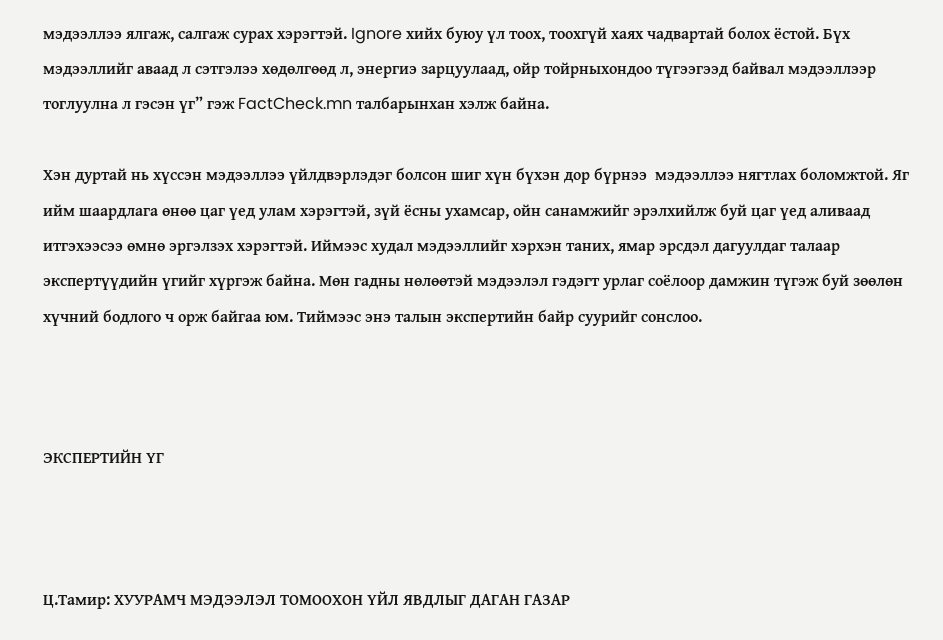мэдээллээ ялгаж, салгаж сурах хэрэгтэй. Ignore хийх буюу үл тоох, тоохгүй хаях чадвартай болох ёстой. Бүх мэдээллийг аваад л сэтгэлээ хөдөлгөөд л, энергиэ зарцуулаад, ойр тойрныхондоо түгээгээд байвал мэдээллээр тоглуулна л гэсэн үг” гэж FactCheck.mn талбарынхан хэлж байна.

Хэн дуртай нь хүссэн мэдээллээ үйлдвэрлэдэг болсон шиг хүн бүхэн дор бүрнээ  мэдээллээ нягтлах боломжтой. Яг ийм шаардлага өнөө цаг үед улам хэрэгтэй, зүй ёсны ухамсар, ойн санамжийг эрэлхийлж буй цаг үед аливаад итгэхээсээ өмнө эргэлзэх хэрэгтэй. Иймээс худал мэдээллийг хэрхэн таних, ямар эрсдэл дагуулдаг талаар экспертүүдийн үгийг хүргэж байна. Мөн гадны нөлөөтэй мэдээлэл гэдэгт урлаг соёлоор дамжин түгэж буй зөөлөн хүчний бодлого ч орж байгаа юм. Тиймээс энэ талын экспертийн байр суурийг сонслоо.



ЭКСПЕРТИЙН ҮГ



Ц.Тамир: ХУУРАМЧ МЭДЭЭЛЭЛ ТОМООХОН ҮЙЛ ЯВДЛЫГ ДАГАН ГАЗАР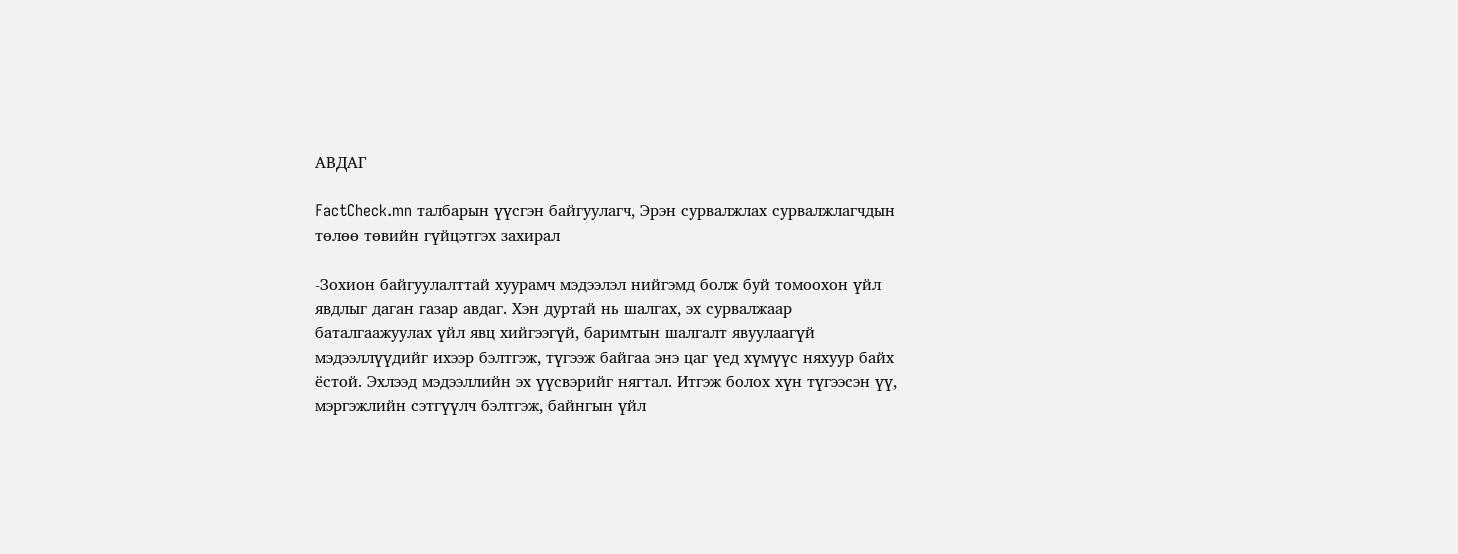АВДАГ

FactCheck.mn талбарын үүсгэн байгуулагч, Эрэн сурвалжлах сурвалжлагчдын төлөө төвийн гүйцэтгэх захирал

-Зохион байгуулалттай хуурамч мэдээлэл нийгэмд болж буй томоохон үйл явдлыг даган газар авдаг. Хэн дуртай нь шалгах, эх сурвалжаар баталгаажуулах үйл явц хийгээгүй, баримтын шалгалт явуулаагүй мэдээллүүдийг ихээр бэлтгэж, түгээж байгаа энэ цаг үед хүмүүс няхуур байх ёстой. Эхлээд мэдээллийн эх үүсвэрийг нягтал. Итгэж болох хүн түгээсэн үү, мэргэжлийн сэтгүүлч бэлтгэж, байнгын үйл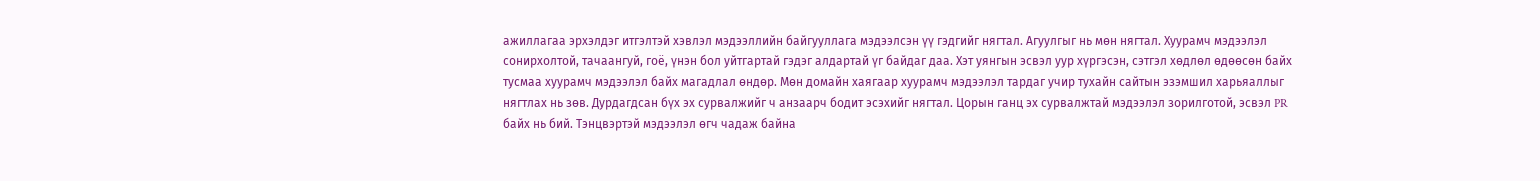ажиллагаа эрхэлдэг итгэлтэй хэвлэл мэдээллийн байгууллага мэдээлсэн үү гэдгийг нягтал. Агуулгыг нь мөн нягтал. Хуурамч мэдээлэл сонирхолтой, тачаангуй, гоё, үнэн бол уйтгартай гэдэг алдартай үг байдаг даа. Хэт уянгын эсвэл уур хүргэсэн, сэтгэл хөдлөл өдөөсөн байх тусмаа хуурамч мэдээлэл байх магадлал өндөр. Мөн домайн хаягаар хуурамч мэдээлэл тардаг учир тухайн сайтын эзэмшил харьяаллыг нягтлах нь зөв. Дурдагдсан бүх эх сурвалжийг ч анзаарч бодит эсэхийг нягтал. Цорын ганц эх сурвалжтай мэдээлэл зорилготой, эсвэл PR байх нь бий. Тэнцвэртэй мэдээлэл өгч чадаж байна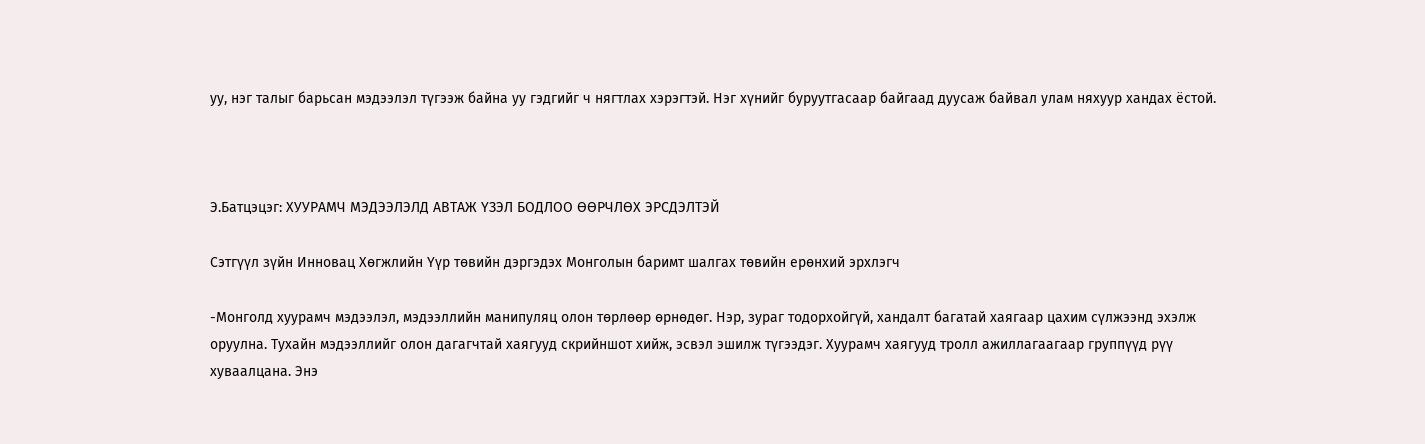уу, нэг талыг барьсан мэдээлэл түгээж байна уу гэдгийг ч нягтлах хэрэгтэй. Нэг хүнийг буруутгасаар байгаад дуусаж байвал улам няхуур хандах ёстой.



Э.Батцэцэг: ХУУРАМЧ МЭДЭЭЛЭЛД АВТАЖ ҮЗЭЛ БОДЛОО ӨӨРЧЛӨХ ЭРСДЭЛТЭЙ

Сэтгүүл зүйн Инновац Хөгжлийн Үүр төвийн дэргэдэх Монголын баримт шалгах төвийн ерөнхий эрхлэгч

-Монголд хуурамч мэдээлэл, мэдээллийн манипуляц олон төрлөөр өрнөдөг. Нэр, зураг тодорхойгүй, хандалт багатай хаягаар цахим сүлжээнд эхэлж оруулна. Тухайн мэдээллийг олон дагагчтай хаягууд скрийншот хийж, эсвэл эшилж түгээдэг. Хуурамч хаягууд тролл ажиллагаагаар группүүд рүү хуваалцана. Энэ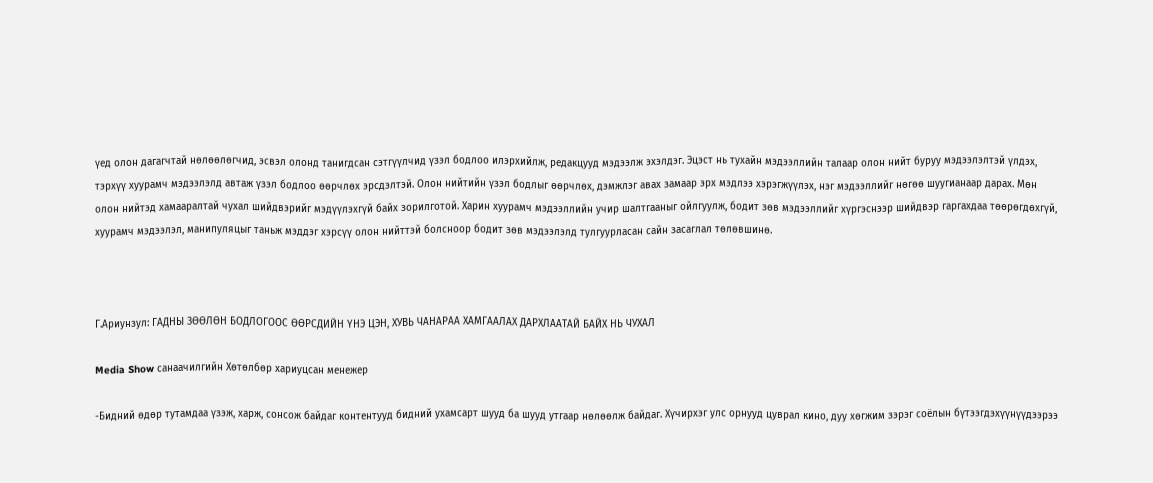үед олон дагагчтай нөлөөлөгчид, эсвэл олонд танигдсан сэтгүүлчид үзэл бодлоо илэрхийлж, редакцууд мэдээлж эхэлдэг. Эцэст нь тухайн мэдээллийн талаар олон нийт буруу мэдээлэлтэй үлдэх, тэрхүү хуурамч мэдээлэлд автаж үзэл бодлоо өөрчлөх эрсдэлтэй. Олон нийтийн үзэл бодлыг өөрчлөх, дэмжлэг авах замаар эрх мэдлээ хэрэгжүүлэх, нэг мэдээллийг нөгөө шуугианаар дарах. Мөн олон нийтэд хамааралтай чухал шийдвэрийг мэдүүлэхгүй байх зорилготой. Харин хуурамч мэдээллийн учир шалтгааныг ойлгуулж, бодит зөв мэдээллийг хүргэснээр шийдвэр гаргахдаа төөрөгдөхгүй, хуурамч мэдээлэл, манипуляцыг таньж мэддэг хэрсүү олон нийттэй болсноор бодит зөв мэдээлэлд тулгуурласан сайн засаглал төлөвшинө.



Г.Ариунзул: ГАДНЫ ЗӨӨЛӨН БОДЛОГООС ӨӨРСДИЙН ҮНЭ ЦЭН, ХУВЬ ЧАНАРАА ХАМГААЛАХ ДАРХЛААТАЙ БАЙХ НЬ ЧУХАЛ

Media Show санаачилгийн Хөтөлбөр хариуцсан менежер

-Бидний өдөр тутамдаа үзэж, харж, сонсож байдаг контентууд бидний ухамсарт шууд ба шууд утгаар нөлөөлж байдаг. Хүчирхэг улс орнууд цуврал кино, дуу хөгжим зэрэг соёлын бүтээгдэхүүнүүдээрээ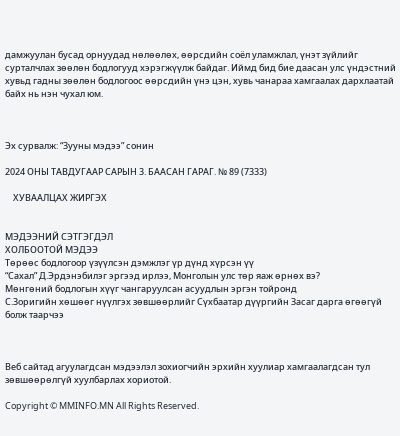дамжуулан бусад орнуудад нөлөөлөх, өөрсдийн соёл уламжлал, үнэт зүйлийг сурталчлах зөөлөн бодлогууд хэрэгжүүлж байдаг. Иймд бид бие даасан улс үндэстний хувьд гадны зөөлөн бодлогоос өөрсдийн үнэ цэн, хувь чанараа хамгаалах дархлаатай байх нь нэн чухал юм.



Эх сурвалж: “Зууны мэдээ” сонин

2024 ОНЫ ТАВДУГААР САРЫН 3. БААСАН ГАРАГ. № 89 (7333)

    ХУВААЛЦАХ ЖИРГЭХ


МЭДЭЭНИЙ СЭТГЭГДЭЛ
ХОЛБООТОЙ МЭДЭЭ
Төрөөс бодлогоор үзүүлсэн дэмжлэг үр дүнд хүрсэн үү
“Сахал” Д.Эрдэнэбилэг эргээд ирлээ, Монголын улс төр яаж өрнөх вэ?
Мөнгөний бодлогын хүүг чангаруулсан асуудлын эргэн тойронд
С.Зоригийн хөшөөг нүүлгэх зөвшөөрлийг Сүхбаатар дүүргийн Засаг дарга өгөөгүй болж таарчээ



Веб сайтад агуулагдсан мэдээлэл зохиогчийн эрхийн хуулиар хамгаалагдсан тул зөвшөөрөлгүй хуулбарлах хориотой.

Copyright © MMINFO.MN All Rights Reserved.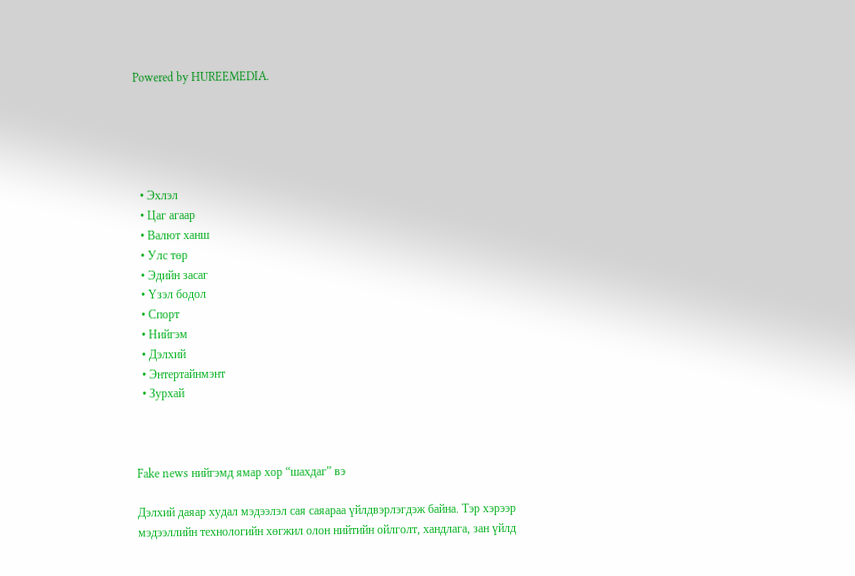Powered by HUREEMEDIA.





  • Эхлэл
  • Цаг агаар
  • Валют ханш
  • Улс төр
  • Эдийн засаг
  • Үзэл бодол
  • Спорт
  • Нийгэм
  • Дэлхий
  • Энтертайнмэнт
  • Зурхай



Fake news нийгэмд ямар хор “шахдаг” вэ

Дэлхий даяар худал мэдээлэл сая саяараа үйлдвэрлэгдэж байна. Тэр хэрээр мэдээллийн технологийн хөгжил олон нийтийн ойлголт, хандлага, зан үйлд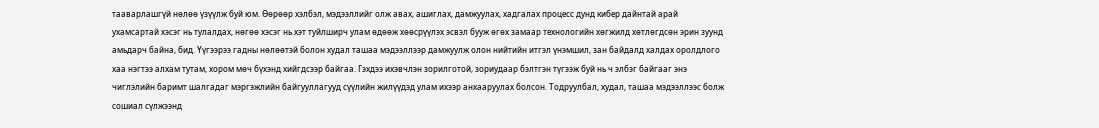тааварлашгүй нөлөө үзүүлж буй юм. Өөрөөр хэлбэл, мэдээллийг олж авах, ашиглах, дамжуулах, хадгалах процесс дунд кибер дайнтай арай ухамсартай хэсэг нь тулалдах, нөгөө хэсэг нь хэт туйлширч улам өдөөж хөөсрүүлэх эсвэл бууж өгөх замаар технологийн хөгжилд хөтлөгдсөн эрин зуунд амьдарч байна, бид. Үүгээрээ гадны нөлөөтэй болон худал ташаа мэдээллээр дамжуулж олон нийтийн итгэл үнэмшил, зан байдалд халдах оролдлого хаа нэгтээ алхам тутам, хором мөч бүхэнд хийгдсээр байгаа. Гэхдээ ихэвчлэн зорилготой, зориудаар бэлтгэн түгээж буй нь ч элбэг байгааг энэ чиглэлийн баримт шалгадаг мэргэжлийн байгууллагууд сүүлийн жилүүдэд улам ихээр анхааруулах болсон. Тодруулбал, худал, ташаа мэдээллээс болж сошиал сүлжээнд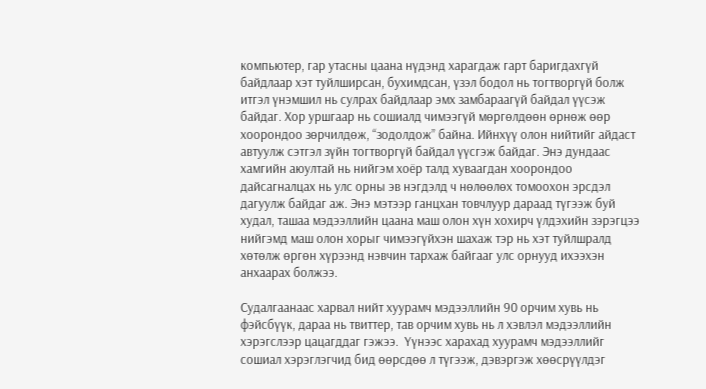компьютер, гар утасны цаана нүдэнд харагдаж гарт баригдахгүй байдлаар хэт туйлширсан, бухимдсан, үзэл бодол нь тогтворгүй болж итгэл үнэмшил нь сулрах байдлаар эмх замбараагүй байдал үүсэж байдаг. Хор уршгаар нь сошиалд чимээгүй мөргөлдөөн өрнөж өөр хоорондоо зөрчилдөж, “зодолдож” байна. Ийнхүү олон нийтийг айдаст автуулж сэтгэл зүйн тогтворгүй байдал үүсгэж байдаг. Энэ дундаас хамгийн аюултай нь нийгэм хоёр талд хуваагдан хоорондоо дайсагналцах нь улс орны эв нэгдэлд ч нөлөөлөх томоохон эрсдэл дагуулж байдаг аж. Энэ мэтээр ганцхан товчлуур дараад түгээж буй худал, ташаа мэдээллийн цаана маш олон хүн хохирч үлдэхийн зэрэгцээ нийгэмд маш олон хорыг чимээгүйхэн шахаж тэр нь хэт туйлшралд хөтөлж өргөн хүрээнд нэвчин тархаж байгааг улс орнууд ихээхэн анхаарах болжээ.

Судалгаанаас харвал нийт хуурамч мэдээллийн 90 орчим хувь нь фэйсбүүк, дараа нь твиттер, тав орчим хувь нь л хэвлэл мэдээллийн хэрэгслээр цацагддаг гэжээ.  Үүнээс харахад хуурамч мэдээллийг сошиал хэрэглэгчид бид өөрсдөө л түгээж, дэвэргэж хөөсрүүлдэг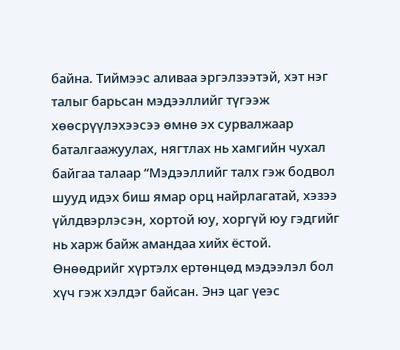байна. Тиймээс аливаа эргэлзээтэй, хэт нэг талыг барьсан мэдээллийг түгээж хөөсрүүлэхээсээ өмнө эх сурвалжаар баталгаажуулах, нягтлах нь хамгийн чухал байгаа талаар “Мэдээллийг талх гэж бодвол шууд идэх биш ямар орц найрлагатай, хэзээ үйлдвэрлэсэн, хортой юу, хоргүй юу гэдгийг нь харж байж амандаа хийх ёстой. Өнөөдрийг хүртэлх ертөнцөд мэдээлэл бол хүч гэж хэлдэг байсан. Энэ цаг үеэс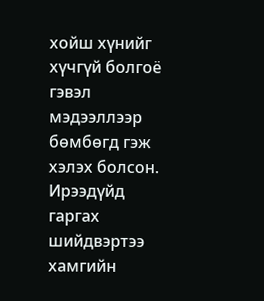хойш хүнийг хүчгүй болгоё гэвэл мэдээллээр бөмбөгд гэж хэлэх болсон. Ирээдүйд гаргах шийдвэртээ хамгийн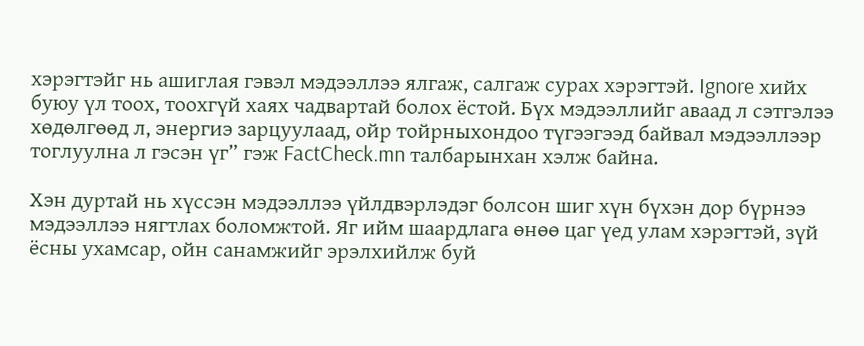хэрэгтэйг нь ашиглая гэвэл мэдээллээ ялгаж, салгаж сурах хэрэгтэй. Ignore хийх буюу үл тоох, тоохгүй хаях чадвартай болох ёстой. Бүх мэдээллийг аваад л сэтгэлээ хөдөлгөөд л, энергиэ зарцуулаад, ойр тойрныхондоо түгээгээд байвал мэдээллээр тоглуулна л гэсэн үг” гэж FactCheck.mn талбарынхан хэлж байна.

Хэн дуртай нь хүссэн мэдээллээ үйлдвэрлэдэг болсон шиг хүн бүхэн дор бүрнээ  мэдээллээ нягтлах боломжтой. Яг ийм шаардлага өнөө цаг үед улам хэрэгтэй, зүй ёсны ухамсар, ойн санамжийг эрэлхийлж буй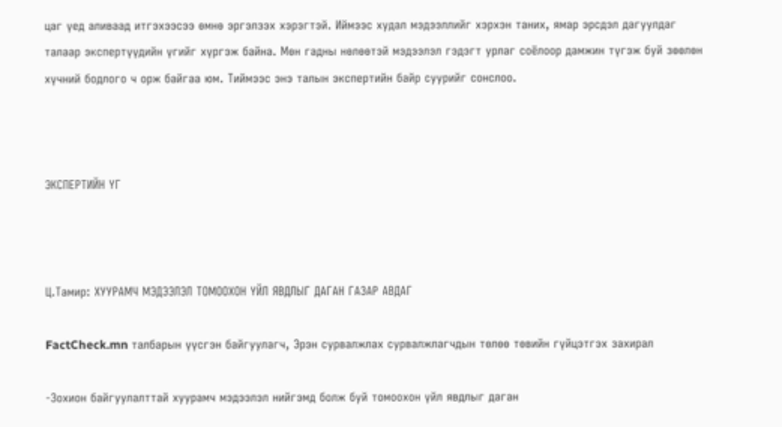цаг үед аливаад итгэхээсээ өмнө эргэлзэх хэрэгтэй. Иймээс худал мэдээллийг хэрхэн таних, ямар эрсдэл дагуулдаг талаар экспертүүдийн үгийг хүргэж байна. Мөн гадны нөлөөтэй мэдээлэл гэдэгт урлаг соёлоор дамжин түгэж буй зөөлөн хүчний бодлого ч орж байгаа юм. Тиймээс энэ талын экспертийн байр суурийг сонслоо.



ЭКСПЕРТИЙН ҮГ



Ц.Тамир: ХУУРАМЧ МЭДЭЭЛЭЛ ТОМООХОН ҮЙЛ ЯВДЛЫГ ДАГАН ГАЗАР АВДАГ

FactCheck.mn талбарын үүсгэн байгуулагч, Эрэн сурвалжлах сурвалжлагчдын төлөө төвийн гүйцэтгэх захирал

-Зохион байгуулалттай хуурамч мэдээлэл нийгэмд болж буй томоохон үйл явдлыг даган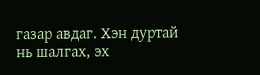газар авдаг. Хэн дуртай нь шалгах, эх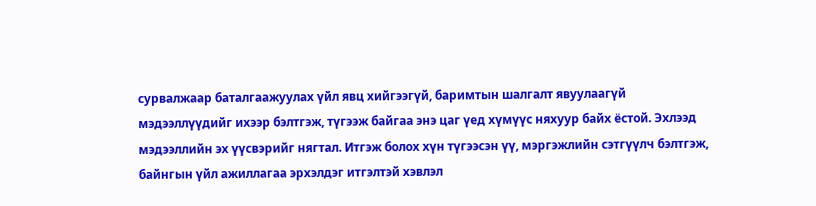сурвалжаар баталгаажуулах үйл явц хийгээгүй, баримтын шалгалт явуулаагүй мэдээллүүдийг ихээр бэлтгэж, түгээж байгаа энэ цаг үед хүмүүс няхуур байх ёстой. Эхлээд мэдээллийн эх үүсвэрийг нягтал. Итгэж болох хүн түгээсэн үү, мэргэжлийн сэтгүүлч бэлтгэж, байнгын үйл ажиллагаа эрхэлдэг итгэлтэй хэвлэл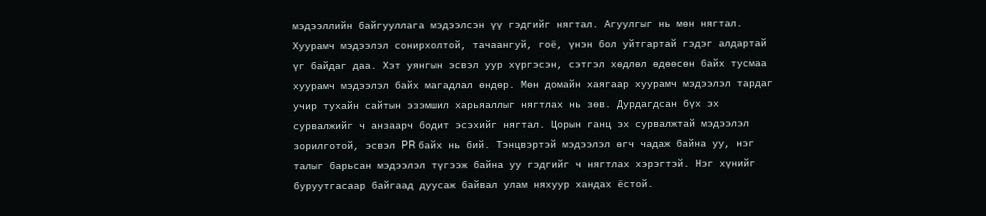мэдээллийн байгууллага мэдээлсэн үү гэдгийг нягтал. Агуулгыг нь мөн нягтал. Хуурамч мэдээлэл сонирхолтой, тачаангуй, гоё, үнэн бол уйтгартай гэдэг алдартай үг байдаг даа. Хэт уянгын эсвэл уур хүргэсэн, сэтгэл хөдлөл өдөөсөн байх тусмаа хуурамч мэдээлэл байх магадлал өндөр. Мөн домайн хаягаар хуурамч мэдээлэл тардаг учир тухайн сайтын эзэмшил харьяаллыг нягтлах нь зөв. Дурдагдсан бүх эх сурвалжийг ч анзаарч бодит эсэхийг нягтал. Цорын ганц эх сурвалжтай мэдээлэл зорилготой, эсвэл PR байх нь бий. Тэнцвэртэй мэдээлэл өгч чадаж байна уу, нэг талыг барьсан мэдээлэл түгээж байна уу гэдгийг ч нягтлах хэрэгтэй. Нэг хүнийг буруутгасаар байгаад дуусаж байвал улам няхуур хандах ёстой.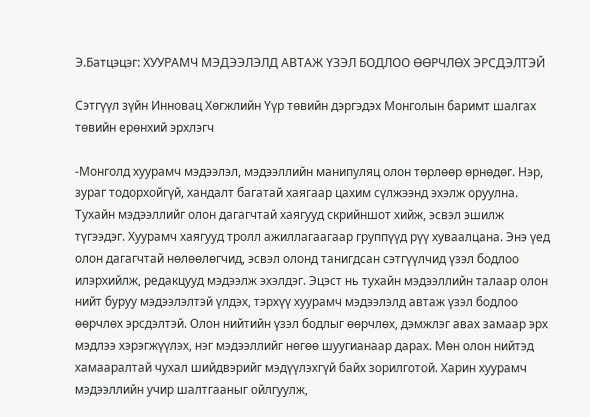Э.Батцэцэг: ХУУРАМЧ МЭДЭЭЛЭЛД АВТАЖ ҮЗЭЛ БОДЛОО ӨӨРЧЛӨХ ЭРСДЭЛТЭЙ

Сэтгүүл зүйн Инновац Хөгжлийн Үүр төвийн дэргэдэх Монголын баримт шалгах төвийн ерөнхий эрхлэгч

-Монголд хуурамч мэдээлэл, мэдээллийн манипуляц олон төрлөөр өрнөдөг. Нэр, зураг тодорхойгүй, хандалт багатай хаягаар цахим сүлжээнд эхэлж оруулна. Тухайн мэдээллийг олон дагагчтай хаягууд скрийншот хийж, эсвэл эшилж түгээдэг. Хуурамч хаягууд тролл ажиллагаагаар группүүд рүү хуваалцана. Энэ үед олон дагагчтай нөлөөлөгчид, эсвэл олонд танигдсан сэтгүүлчид үзэл бодлоо илэрхийлж, редакцууд мэдээлж эхэлдэг. Эцэст нь тухайн мэдээллийн талаар олон нийт буруу мэдээлэлтэй үлдэх, тэрхүү хуурамч мэдээлэлд автаж үзэл бодлоо өөрчлөх эрсдэлтэй. Олон нийтийн үзэл бодлыг өөрчлөх, дэмжлэг авах замаар эрх мэдлээ хэрэгжүүлэх, нэг мэдээллийг нөгөө шуугианаар дарах. Мөн олон нийтэд хамааралтай чухал шийдвэрийг мэдүүлэхгүй байх зорилготой. Харин хуурамч мэдээллийн учир шалтгааныг ойлгуулж,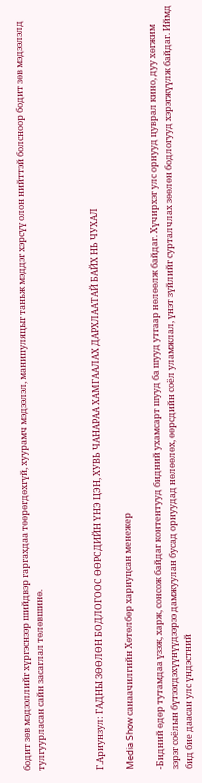бодит зөв мэдээллийг хүргэснээр шийдвэр гаргахдаа төөрөгдөхгүй, хуурамч мэдээлэл, манипуляцыг таньж мэддэг хэрсүү олон нийттэй болсноор бодит зөв мэдээлэлд тулгуурласан сайн засаглал төлөвшинө.



Г.Ариунзул: ГАДНЫ ЗӨӨЛӨН БОДЛОГООС ӨӨРСДИЙН ҮНЭ ЦЭН, ХУВЬ ЧАНАРАА ХАМГААЛАХ ДАРХЛААТАЙ БАЙХ НЬ ЧУХАЛ

Media Show санаачилгийн Хөтөлбөр хариуцсан менежер

-Бидний өдөр тутамдаа үзэж, харж, сонсож байдаг контентууд бидний ухамсарт шууд ба шууд утгаар нөлөөлж байдаг. Хүчирхэг улс орнууд цуврал кино, дуу хөгжим зэрэг соёлын бүтээгдэхүүнүүдээрээ дамжуулан бусад орнуудад нөлөөлөх, өөрсдийн соёл уламжлал, үнэт зүйлийг сурталчлах зөөлөн бодлогууд хэрэгжүүлж байдаг. Иймд бид бие даасан улс үндэстний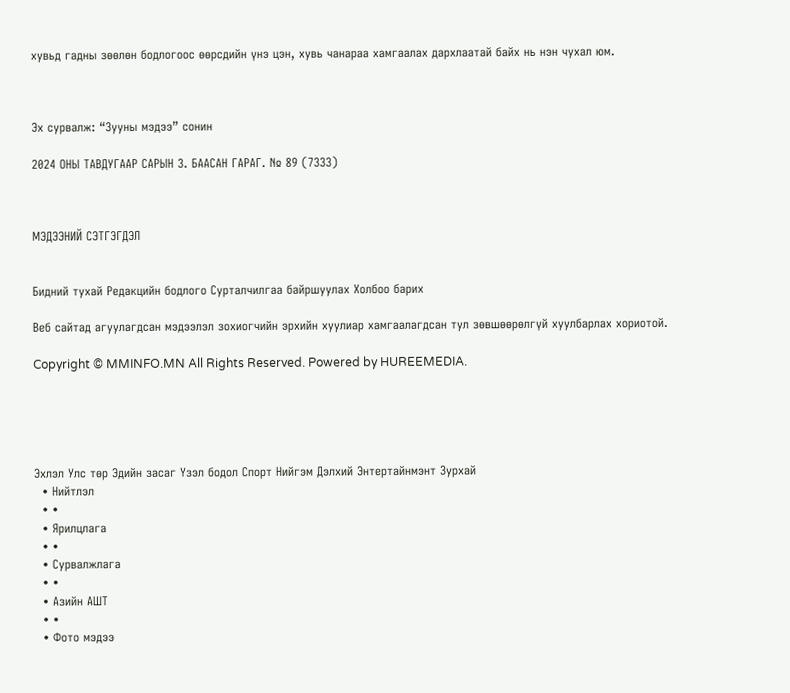хувьд гадны зөөлөн бодлогоос өөрсдийн үнэ цэн, хувь чанараа хамгаалах дархлаатай байх нь нэн чухал юм.



Эх сурвалж: “Зууны мэдээ” сонин

2024 ОНЫ ТАВДУГААР САРЫН 3. БААСАН ГАРАГ. № 89 (7333)



МЭДЭЭНИЙ СЭТГЭГДЭЛ


Бидний тухай Редакцийн бодлого Сурталчилгаа байршуулах Холбоо барих

Веб сайтад агуулагдсан мэдээлэл зохиогчийн эрхийн хуулиар хамгаалагдсан тул зөвшөөрөлгүй хуулбарлах хориотой.

Copyright © MMINFO.MN All Rights Reserved. Powered by HUREEMEDIA.





Эхлэл Улс төр Эдийн засаг Үзэл бодол Спорт Нийгэм Дэлхий Энтертайнмэнт Зурхай
  • Нийтлэл
  • •
  • Ярилцлага
  • •
  • Сурвалжлага
  • •
  • Азийн АШТ
  • •
  • Фото мэдээ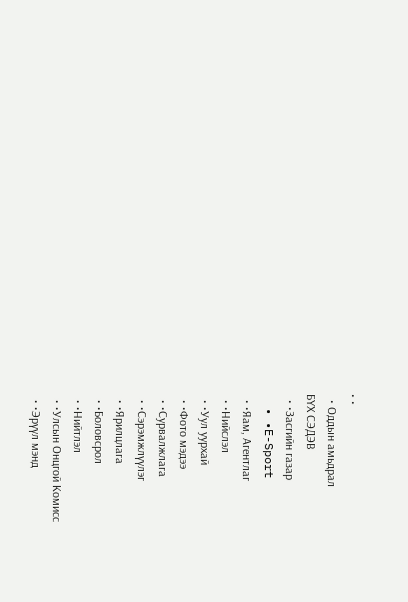• •
  • Оддын амьдрал
БҮХ СЭДЭВ
  • •Засгийн газар
  • •E-Sport
  • •Яам, Агентлаг
  • •Нийслэл
  • •Уул уурхай
  • •Фото мэдээ
  • •Сурвалжлага
  • •Сэрэмжлүүлэг
  • •Ярилцлага
  • •Боловсрол
  • •Нийтлэл
  • •Улсын Онцгой Комисс
  • •Эрүүл мэнд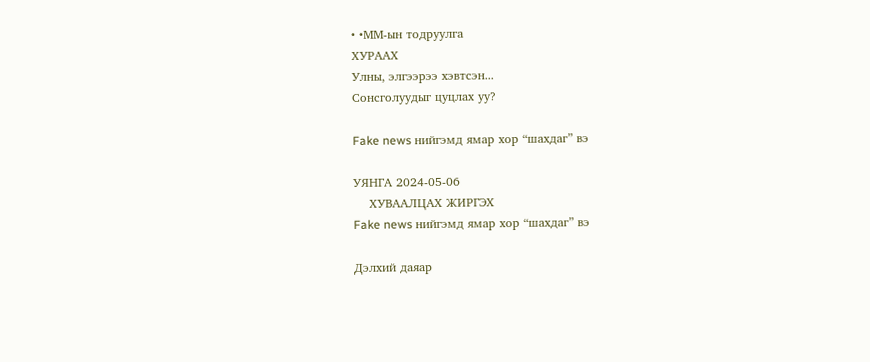• •ММ-ын тодруулга
ХУРААХ
Улны, элгээрээ хэвтсэн...
Сонсголуудыг цуцлах уу?

Fake news нийгэмд ямар хор “шахдаг” вэ

УЯНГА 2024-05-06
    ХУВААЛЦАХ ЖИРГЭХ
Fake news нийгэмд ямар хор “шахдаг” вэ

Дэлхий даяар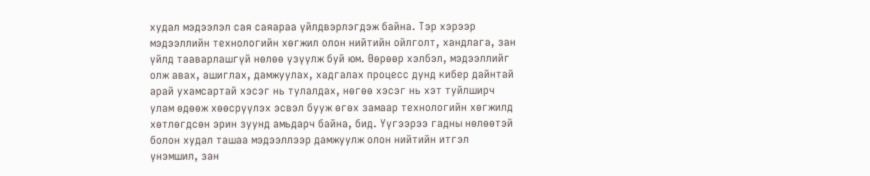худал мэдээлэл сая саяараа үйлдвэрлэгдэж байна. Тэр хэрээр мэдээллийн технологийн хөгжил олон нийтийн ойлголт, хандлага, зан үйлд тааварлашгүй нөлөө үзүүлж буй юм. Өөрөөр хэлбэл, мэдээллийг олж авах, ашиглах, дамжуулах, хадгалах процесс дунд кибер дайнтай арай ухамсартай хэсэг нь тулалдах, нөгөө хэсэг нь хэт туйлширч улам өдөөж хөөсрүүлэх эсвэл бууж өгөх замаар технологийн хөгжилд хөтлөгдсөн эрин зуунд амьдарч байна, бид. Үүгээрээ гадны нөлөөтэй болон худал ташаа мэдээллээр дамжуулж олон нийтийн итгэл үнэмшил, зан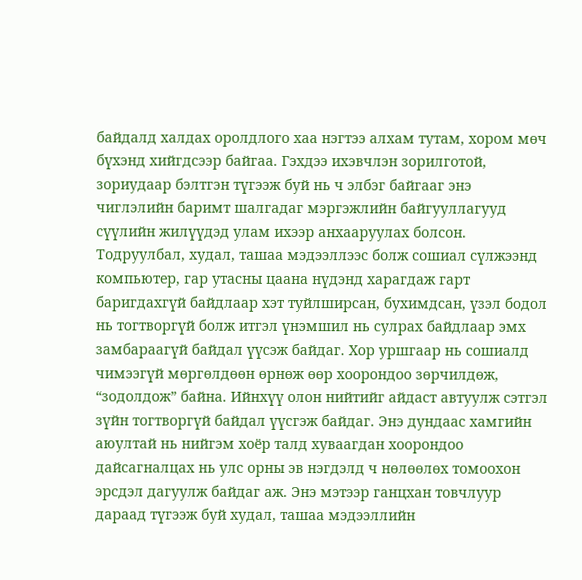байдалд халдах оролдлого хаа нэгтээ алхам тутам, хором мөч бүхэнд хийгдсээр байгаа. Гэхдээ ихэвчлэн зорилготой, зориудаар бэлтгэн түгээж буй нь ч элбэг байгааг энэ чиглэлийн баримт шалгадаг мэргэжлийн байгууллагууд сүүлийн жилүүдэд улам ихээр анхааруулах болсон. Тодруулбал, худал, ташаа мэдээллээс болж сошиал сүлжээнд компьютер, гар утасны цаана нүдэнд харагдаж гарт баригдахгүй байдлаар хэт туйлширсан, бухимдсан, үзэл бодол нь тогтворгүй болж итгэл үнэмшил нь сулрах байдлаар эмх замбараагүй байдал үүсэж байдаг. Хор уршгаар нь сошиалд чимээгүй мөргөлдөөн өрнөж өөр хоорондоо зөрчилдөж, “зодолдож” байна. Ийнхүү олон нийтийг айдаст автуулж сэтгэл зүйн тогтворгүй байдал үүсгэж байдаг. Энэ дундаас хамгийн аюултай нь нийгэм хоёр талд хуваагдан хоорондоо дайсагналцах нь улс орны эв нэгдэлд ч нөлөөлөх томоохон эрсдэл дагуулж байдаг аж. Энэ мэтээр ганцхан товчлуур дараад түгээж буй худал, ташаа мэдээллийн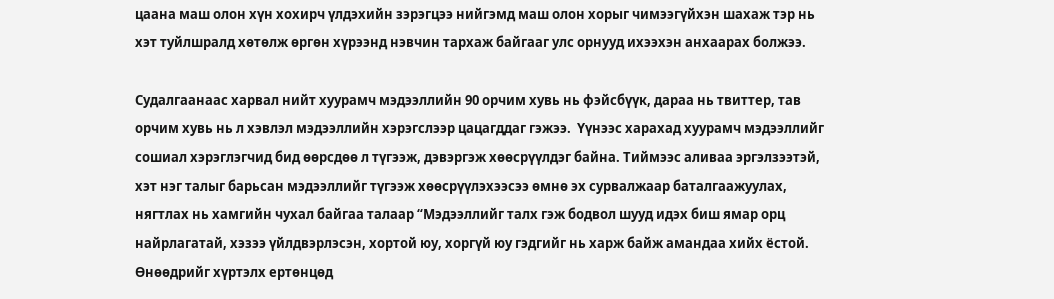цаана маш олон хүн хохирч үлдэхийн зэрэгцээ нийгэмд маш олон хорыг чимээгүйхэн шахаж тэр нь хэт туйлшралд хөтөлж өргөн хүрээнд нэвчин тархаж байгааг улс орнууд ихээхэн анхаарах болжээ.

Судалгаанаас харвал нийт хуурамч мэдээллийн 90 орчим хувь нь фэйсбүүк, дараа нь твиттер, тав орчим хувь нь л хэвлэл мэдээллийн хэрэгслээр цацагддаг гэжээ.  Үүнээс харахад хуурамч мэдээллийг сошиал хэрэглэгчид бид өөрсдөө л түгээж, дэвэргэж хөөсрүүлдэг байна. Тиймээс аливаа эргэлзээтэй, хэт нэг талыг барьсан мэдээллийг түгээж хөөсрүүлэхээсээ өмнө эх сурвалжаар баталгаажуулах, нягтлах нь хамгийн чухал байгаа талаар “Мэдээллийг талх гэж бодвол шууд идэх биш ямар орц найрлагатай, хэзээ үйлдвэрлэсэн, хортой юу, хоргүй юу гэдгийг нь харж байж амандаа хийх ёстой. Өнөөдрийг хүртэлх ертөнцөд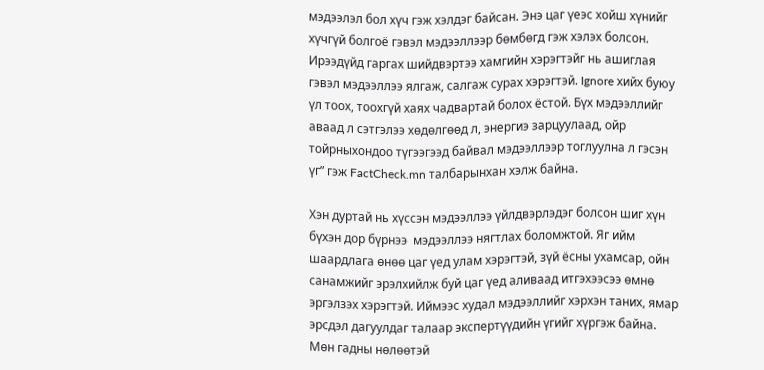мэдээлэл бол хүч гэж хэлдэг байсан. Энэ цаг үеэс хойш хүнийг хүчгүй болгоё гэвэл мэдээллээр бөмбөгд гэж хэлэх болсон. Ирээдүйд гаргах шийдвэртээ хамгийн хэрэгтэйг нь ашиглая гэвэл мэдээллээ ялгаж, салгаж сурах хэрэгтэй. Ignore хийх буюу үл тоох, тоохгүй хаях чадвартай болох ёстой. Бүх мэдээллийг аваад л сэтгэлээ хөдөлгөөд л, энергиэ зарцуулаад, ойр тойрныхондоо түгээгээд байвал мэдээллээр тоглуулна л гэсэн үг” гэж FactCheck.mn талбарынхан хэлж байна.

Хэн дуртай нь хүссэн мэдээллээ үйлдвэрлэдэг болсон шиг хүн бүхэн дор бүрнээ  мэдээллээ нягтлах боломжтой. Яг ийм шаардлага өнөө цаг үед улам хэрэгтэй, зүй ёсны ухамсар, ойн санамжийг эрэлхийлж буй цаг үед аливаад итгэхээсээ өмнө эргэлзэх хэрэгтэй. Иймээс худал мэдээллийг хэрхэн таних, ямар эрсдэл дагуулдаг талаар экспертүүдийн үгийг хүргэж байна. Мөн гадны нөлөөтэй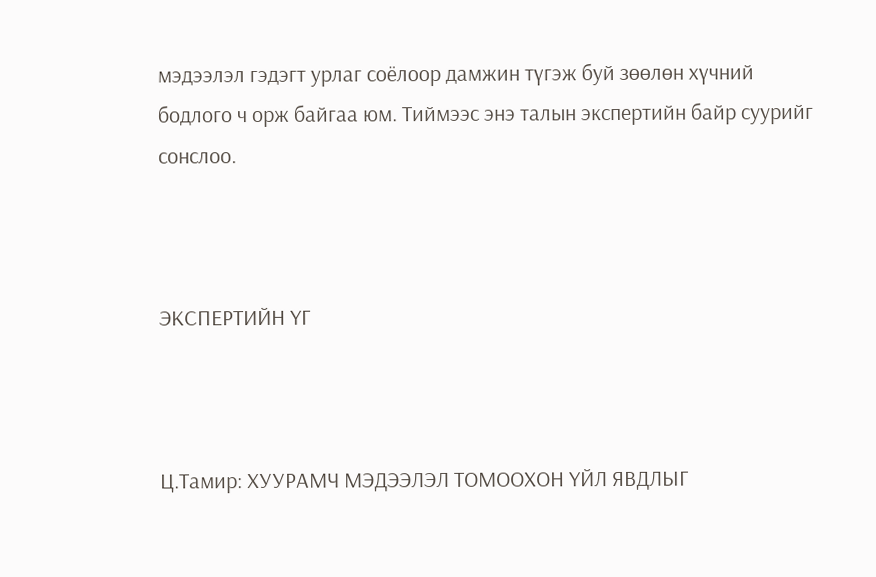мэдээлэл гэдэгт урлаг соёлоор дамжин түгэж буй зөөлөн хүчний бодлого ч орж байгаа юм. Тиймээс энэ талын экспертийн байр суурийг сонслоо.



ЭКСПЕРТИЙН ҮГ



Ц.Тамир: ХУУРАМЧ МЭДЭЭЛЭЛ ТОМООХОН ҮЙЛ ЯВДЛЫГ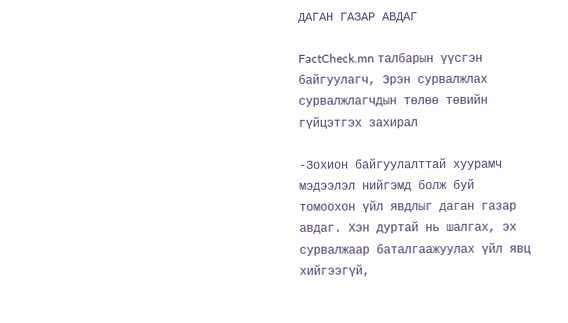ДАГАН ГАЗАР АВДАГ

FactCheck.mn талбарын үүсгэн байгуулагч, Эрэн сурвалжлах сурвалжлагчдын төлөө төвийн гүйцэтгэх захирал

-Зохион байгуулалттай хуурамч мэдээлэл нийгэмд болж буй томоохон үйл явдлыг даган газар авдаг. Хэн дуртай нь шалгах, эх сурвалжаар баталгаажуулах үйл явц хийгээгүй,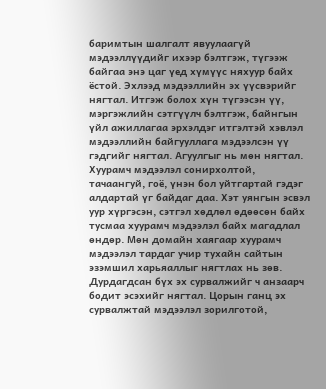баримтын шалгалт явуулаагүй мэдээллүүдийг ихээр бэлтгэж, түгээж байгаа энэ цаг үед хүмүүс няхуур байх ёстой. Эхлээд мэдээллийн эх үүсвэрийг нягтал. Итгэж болох хүн түгээсэн үү, мэргэжлийн сэтгүүлч бэлтгэж, байнгын үйл ажиллагаа эрхэлдэг итгэлтэй хэвлэл мэдээллийн байгууллага мэдээлсэн үү гэдгийг нягтал. Агуулгыг нь мөн нягтал. Хуурамч мэдээлэл сонирхолтой, тачаангуй, гоё, үнэн бол уйтгартай гэдэг алдартай үг байдаг даа. Хэт уянгын эсвэл уур хүргэсэн, сэтгэл хөдлөл өдөөсөн байх тусмаа хуурамч мэдээлэл байх магадлал өндөр. Мөн домайн хаягаар хуурамч мэдээлэл тардаг учир тухайн сайтын эзэмшил харьяаллыг нягтлах нь зөв. Дурдагдсан бүх эх сурвалжийг ч анзаарч бодит эсэхийг нягтал. Цорын ганц эх сурвалжтай мэдээлэл зорилготой,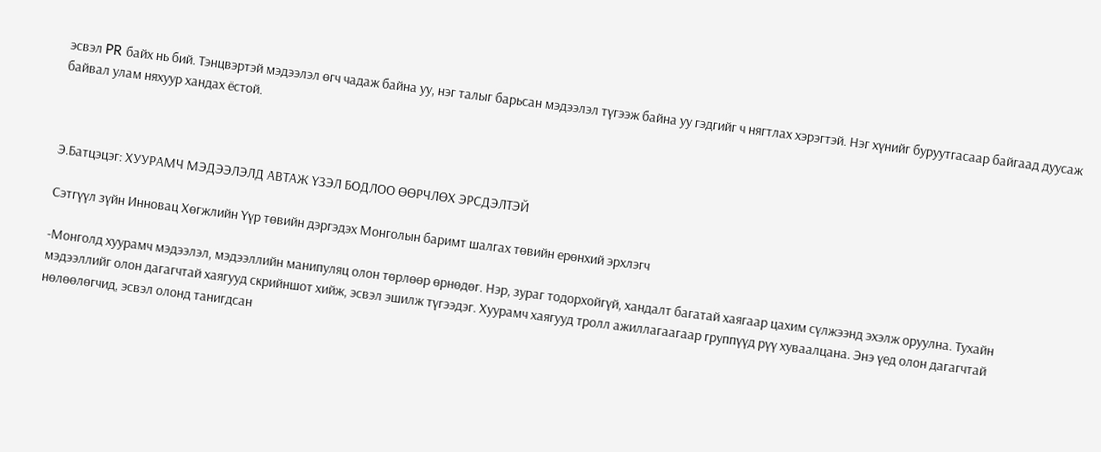эсвэл PR байх нь бий. Тэнцвэртэй мэдээлэл өгч чадаж байна уу, нэг талыг барьсан мэдээлэл түгээж байна уу гэдгийг ч нягтлах хэрэгтэй. Нэг хүнийг буруутгасаар байгаад дуусаж байвал улам няхуур хандах ёстой.



Э.Батцэцэг: ХУУРАМЧ МЭДЭЭЛЭЛД АВТАЖ ҮЗЭЛ БОДЛОО ӨӨРЧЛӨХ ЭРСДЭЛТЭЙ

Сэтгүүл зүйн Инновац Хөгжлийн Үүр төвийн дэргэдэх Монголын баримт шалгах төвийн ерөнхий эрхлэгч

-Монголд хуурамч мэдээлэл, мэдээллийн манипуляц олон төрлөөр өрнөдөг. Нэр, зураг тодорхойгүй, хандалт багатай хаягаар цахим сүлжээнд эхэлж оруулна. Тухайн мэдээллийг олон дагагчтай хаягууд скрийншот хийж, эсвэл эшилж түгээдэг. Хуурамч хаягууд тролл ажиллагаагаар группүүд рүү хуваалцана. Энэ үед олон дагагчтай нөлөөлөгчид, эсвэл олонд танигдсан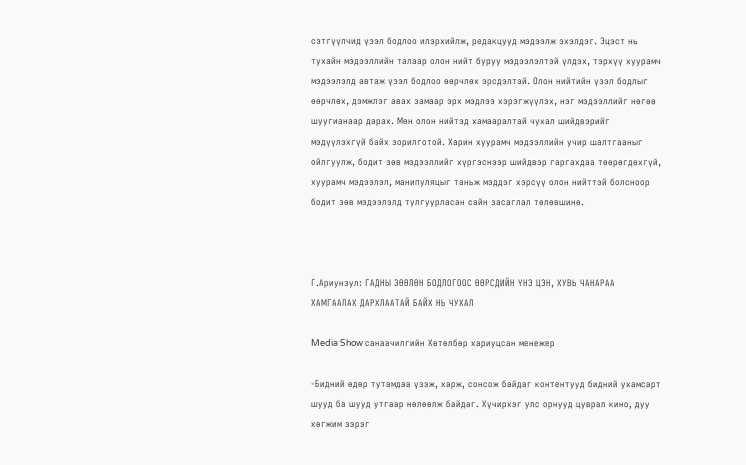сэтгүүлчид үзэл бодлоо илэрхийлж, редакцууд мэдээлж эхэлдэг. Эцэст нь тухайн мэдээллийн талаар олон нийт буруу мэдээлэлтэй үлдэх, тэрхүү хуурамч мэдээлэлд автаж үзэл бодлоо өөрчлөх эрсдэлтэй. Олон нийтийн үзэл бодлыг өөрчлөх, дэмжлэг авах замаар эрх мэдлээ хэрэгжүүлэх, нэг мэдээллийг нөгөө шуугианаар дарах. Мөн олон нийтэд хамааралтай чухал шийдвэрийг мэдүүлэхгүй байх зорилготой. Харин хуурамч мэдээллийн учир шалтгааныг ойлгуулж, бодит зөв мэдээллийг хүргэснээр шийдвэр гаргахдаа төөрөгдөхгүй, хуурамч мэдээлэл, манипуляцыг таньж мэддэг хэрсүү олон нийттэй болсноор бодит зөв мэдээлэлд тулгуурласан сайн засаглал төлөвшинө.



Г.Ариунзул: ГАДНЫ ЗӨӨЛӨН БОДЛОГООС ӨӨРСДИЙН ҮНЭ ЦЭН, ХУВЬ ЧАНАРАА ХАМГААЛАХ ДАРХЛААТАЙ БАЙХ НЬ ЧУХАЛ

Media Show санаачилгийн Хөтөлбөр хариуцсан менежер

-Бидний өдөр тутамдаа үзэж, харж, сонсож байдаг контентууд бидний ухамсарт шууд ба шууд утгаар нөлөөлж байдаг. Хүчирхэг улс орнууд цуврал кино, дуу хөгжим зэрэг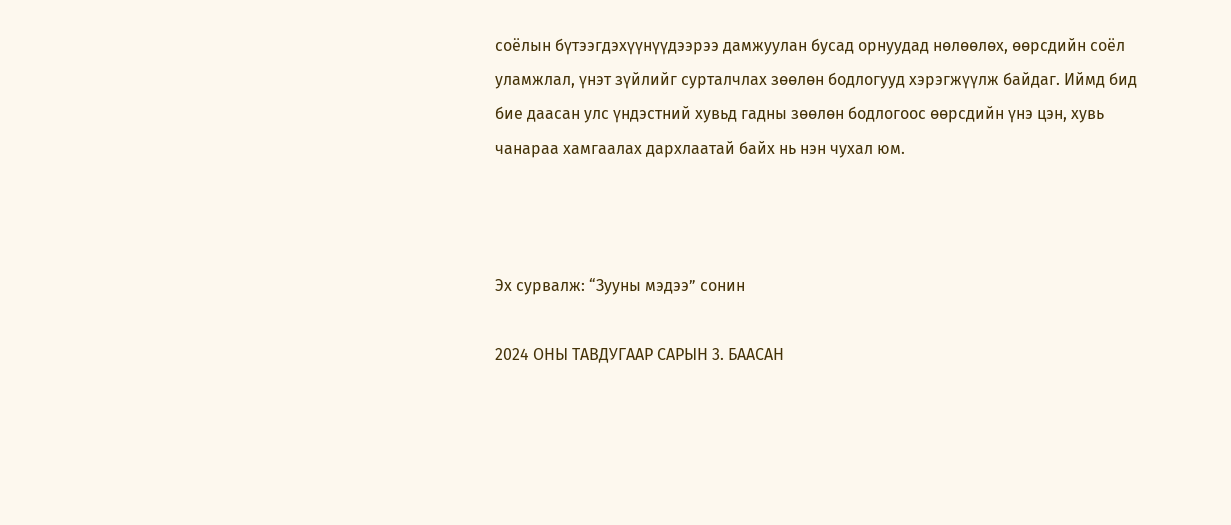соёлын бүтээгдэхүүнүүдээрээ дамжуулан бусад орнуудад нөлөөлөх, өөрсдийн соёл уламжлал, үнэт зүйлийг сурталчлах зөөлөн бодлогууд хэрэгжүүлж байдаг. Иймд бид бие даасан улс үндэстний хувьд гадны зөөлөн бодлогоос өөрсдийн үнэ цэн, хувь чанараа хамгаалах дархлаатай байх нь нэн чухал юм.



Эх сурвалж: “Зууны мэдээ” сонин

2024 ОНЫ ТАВДУГААР САРЫН 3. БААСАН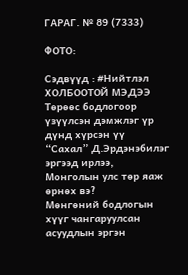ГАРАГ. № 89 (7333)

ФОТО:

Сэдвүүд : #Нийтлэл
ХОЛБООТОЙ МЭДЭЭ
Төрөөс бодлогоор үзүүлсэн дэмжлэг үр дүнд хүрсэн үү
“Сахал” Д.Эрдэнэбилэг эргээд ирлээ, Монголын улс төр яаж өрнөх вэ?
Мөнгөний бодлогын хүүг чангаруулсан асуудлын эргэн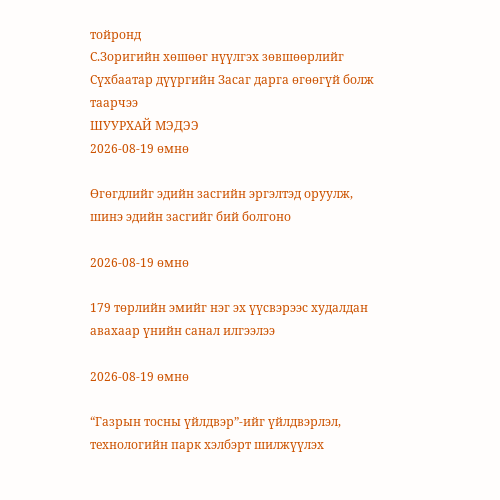тойронд
С.Зоригийн хөшөөг нүүлгэх зөвшөөрлийг Сүхбаатар дүүргийн Засаг дарга өгөөгүй болж таарчээ
ШУУРХАЙ МЭДЭЭ
2026-08-19 өмнө

Өгөгдлийг эдийн засгийн эргэлтэд оруулж, шинэ эдийн засгийг бий болгоно

2026-08-19 өмнө

179 төрлийн эмийг нэг эх үүсвэрээс худалдан авахаар үнийн санал илгээлээ

2026-08-19 өмнө

“Газрын тосны үйлдвэр”-ийг үйлдвэрлэл, технологийн парк хэлбэрт шилжүүлэх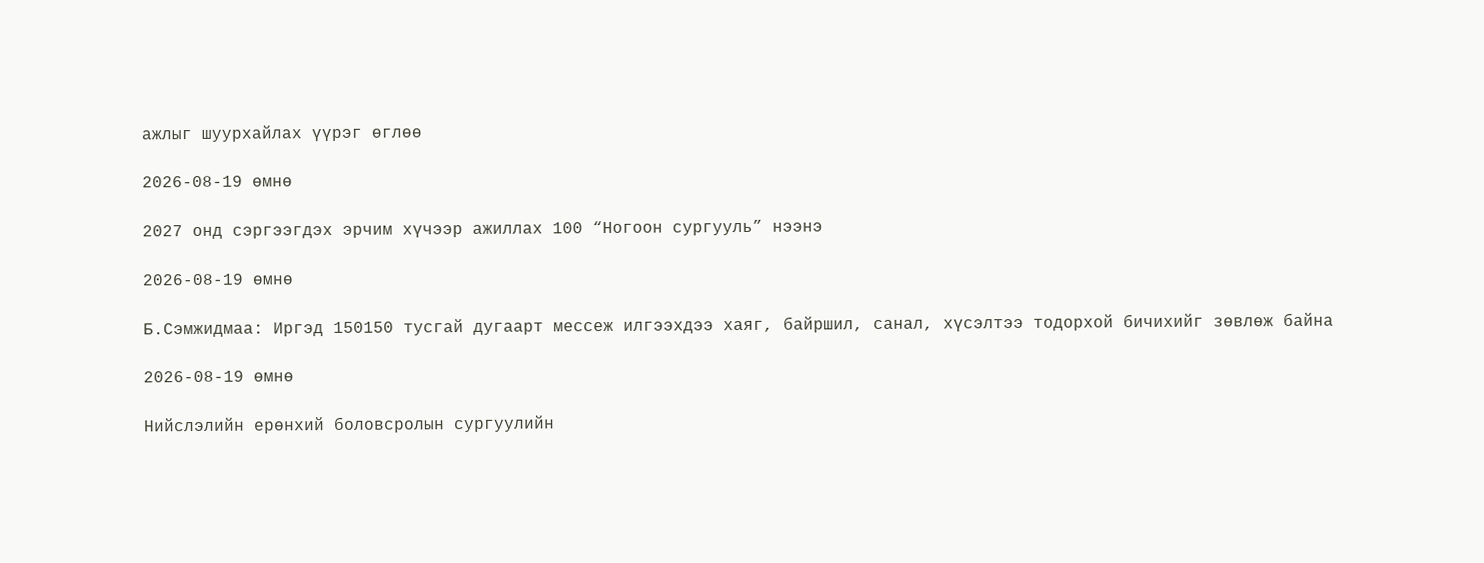ажлыг шуурхайлах үүрэг өглөө

2026-08-19 өмнө

2027 онд сэргээгдэх эрчим хүчээр ажиллах 100 “Ногоон сургууль” нээнэ

2026-08-19 өмнө

Б.Сэмжидмаа: Иргэд 150150 тусгай дугаарт мессеж илгээхдээ хаяг, байршил, санал, хүсэлтээ тодорхой бичихийг зөвлөж байна

2026-08-19 өмнө

Нийслэлийн ерөнхий боловсролын сургуулийн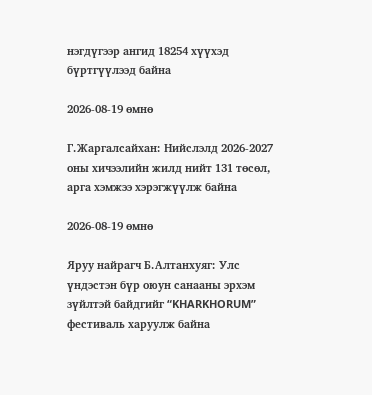нэгдүгээр ангид 18254 хүүхэд бүртгүүлээд байна

2026-08-19 өмнө

Г.Жаргалсайхан: Нийслэлд 2026-2027 оны хичээлийн жилд нийт 131 төсөл, арга хэмжээ хэрэгжүүлж байна

2026-08-19 өмнө

Яруу найрагч Б.Алтанхуяг: Улс үндэстэн бүр оюун санааны эрхэм зүйлтэй байдгийг “KHARKHORUM” фестиваль харуулж байна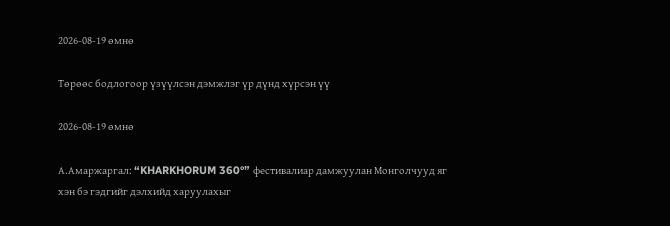2026-08-19 өмнө

Төрөөс бодлогоор үзүүлсэн дэмжлэг үр дүнд хүрсэн үү

2026-08-19 өмнө

А.Амаржаргал: “KHARKHORUM 360°” фестивалиар дамжуулан Монголчууд яг хэн бэ гэдгийг дэлхийд харуулахыг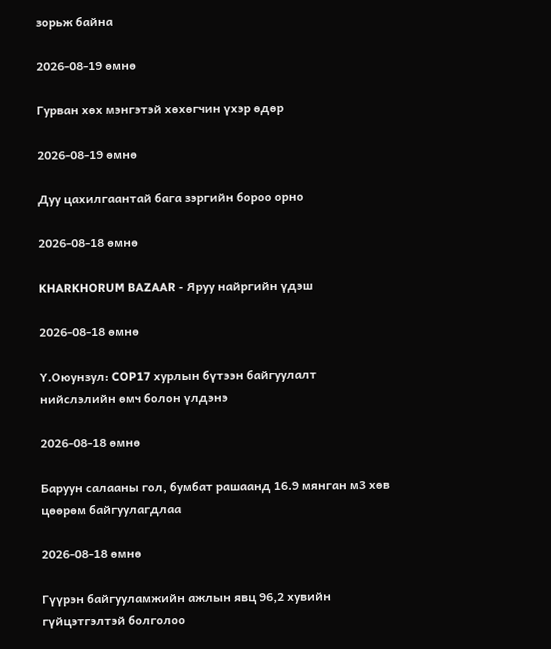зорьж байна

2026-08-19 өмнө

Гурван хөх мэнгэтэй хөхөгчин үхэр өдөр

2026-08-19 өмнө

Дуу цахилгаантай бага зэргийн бороо орно

2026-08-18 өмнө

KHARKHORUM BAZAAR - Яруу найргийн үдэш

2026-08-18 өмнө

Ү.Оюунзул: COP17 хурлын бүтээн байгуулалт нийслэлийн өмч болон үлдэнэ

2026-08-18 өмнө

Баруун салааны гол, бумбат рашаанд 16.9 мянган м3 хөв цөөрөм байгуулагдлаа

2026-08-18 өмнө

Гүүрэн байгууламжийн ажлын явц 96,2 хувийн гүйцэтгэлтэй болголоо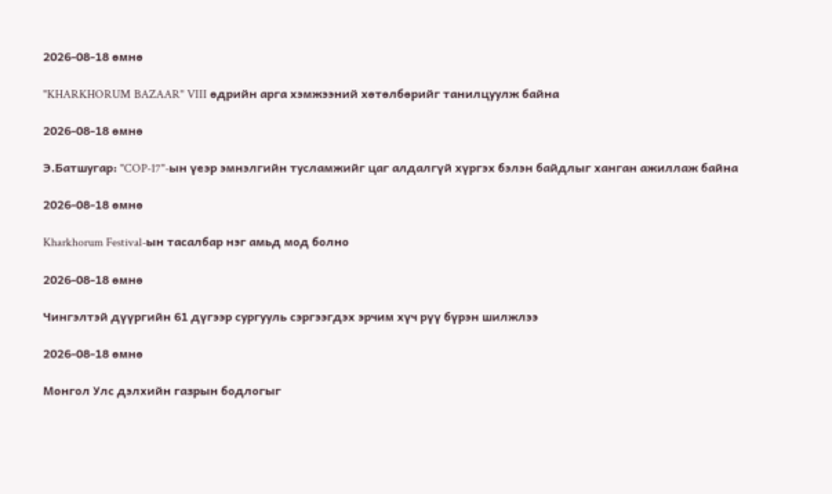2026-08-18 өмнө

"KHARKHORUM BAZAAR" VIII өдрийн арга хэмжээний хөтөлбөрийг танилцуулж байна

2026-08-18 өмнө

Э.Батшугар: "COP-17"-ын үеэр эмнэлгийн тусламжийг цаг алдалгүй хүргэх бэлэн байдлыг ханган ажиллаж байна

2026-08-18 өмнө

Kharkhorum Festival-ын тасалбар нэг амьд мод болно

2026-08-18 өмнө

Чингэлтэй дүүргийн 61 дүгээр сургууль сэргээгдэх эрчим хүч рүү бүрэн шилжлээ

2026-08-18 өмнө

Монгол Улс дэлхийн газрын бодлогыг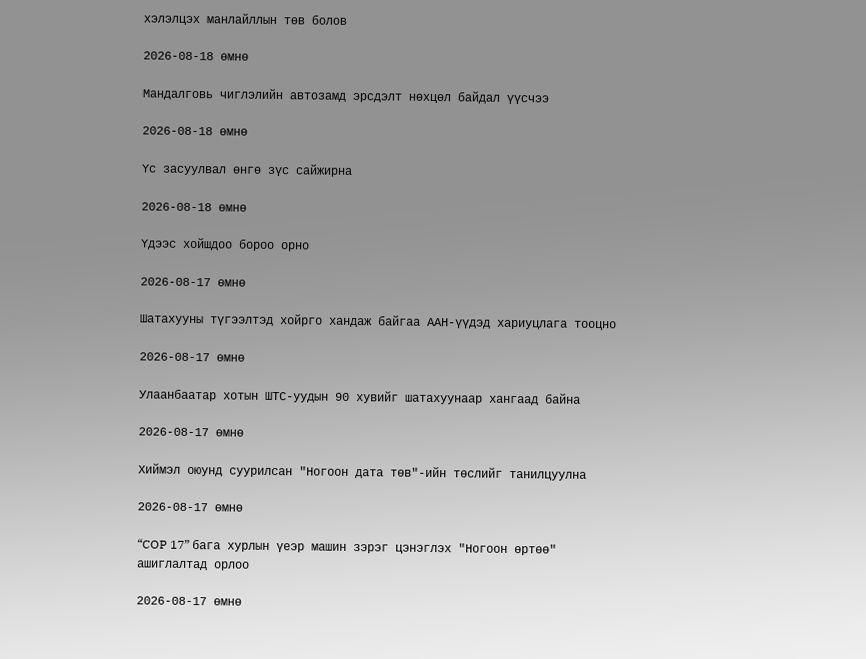хэлэлцэх манлайллын төв болов

2026-08-18 өмнө

Мандалговь чиглэлийн автозамд эрсдэлт нөхцөл байдал үүсчээ

2026-08-18 өмнө

Үс засуулвал өнгө зүс сайжирна

2026-08-18 өмнө

Үдээс хойшдоо бороо орно

2026-08-17 өмнө

Шатахууны түгээлтэд хойрго хандаж байгаа ААН-үүдэд хариуцлага тооцно

2026-08-17 өмнө

Улаанбаатар хотын ШТС-уудын 90 хувийг шатахуунаар хангаад байна

2026-08-17 өмнө

Хиймэл оюунд суурилсан "Ногоон дата төв"-ийн төслийг танилцуулна

2026-08-17 өмнө

“COP 17” бага хурлын үеэр машин зэрэг цэнэглэх "Ногоон өртөө" ашиглалтад орлоо

2026-08-17 өмнө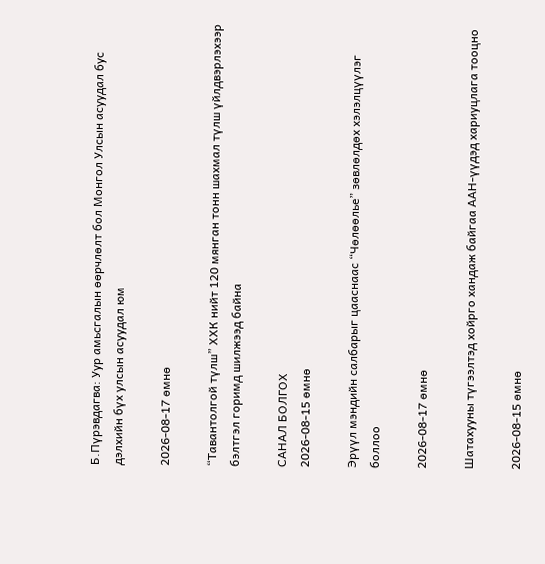Б.Пүрэвдагва: Уур амьсгалын өөрчлөлт бол Монгол Улсын асуудал бус дэлхийн бүх улсын асуудал юм

2026-08-17 өмнө

“Тавантолгой түлш” ХХК нийт 120 мянган тонн шахмал түлш үйлдвэрлэхээр бэлтгэл горимд шилжээд байна

САНАЛ БОЛГОХ
2026-08-15 өмнө

Эрүүл мэндийн салбарыг цааснаас “Чөлөөлье” зөвлөлдөх хэлэлцүүлэг боллоо

2026-08-17 өмнө

Шатахууны түгээлтэд хойрго хандаж байгаа ААН-үүдэд хариуцлага тооцно

2026-08-15 өмнө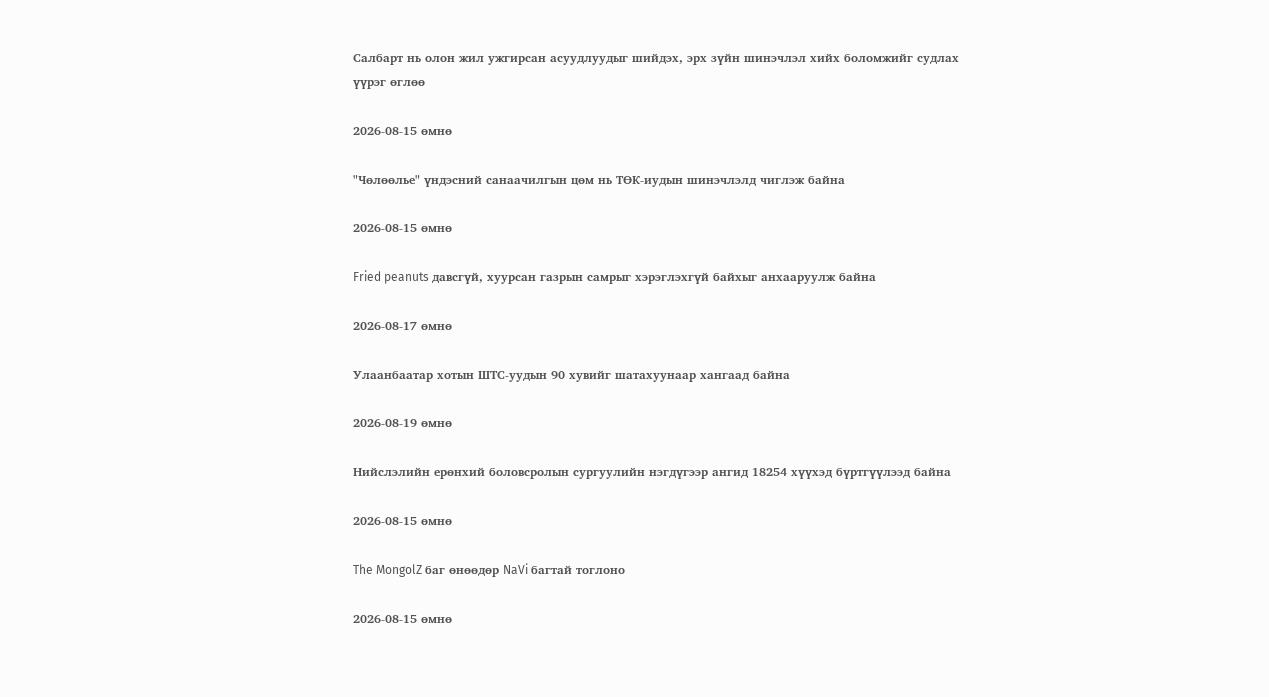Салбарт нь олон жил ужгирсан асуудлуудыг шийдэх, эрх зүйн шинэчлэл хийх боломжийг судлах үүрэг өглөө

2026-08-15 өмнө

"Чөлөөлье" үндэсний санаачилгын цөм нь ТӨК-иудын шинэчлэлд чиглэж байна

2026-08-15 өмнө

Fried peanuts давсгүй, хуурсан газрын самрыг хэрэглэхгүй байхыг анхааруулж байна

2026-08-17 өмнө

Улаанбаатар хотын ШТС-уудын 90 хувийг шатахуунаар хангаад байна

2026-08-19 өмнө

Нийслэлийн ерөнхий боловсролын сургуулийн нэгдүгээр ангид 18254 хүүхэд бүртгүүлээд байна

2026-08-15 өмнө

The MongolZ баг өнөөдөр NaVi багтай тоглоно

2026-08-15 өмнө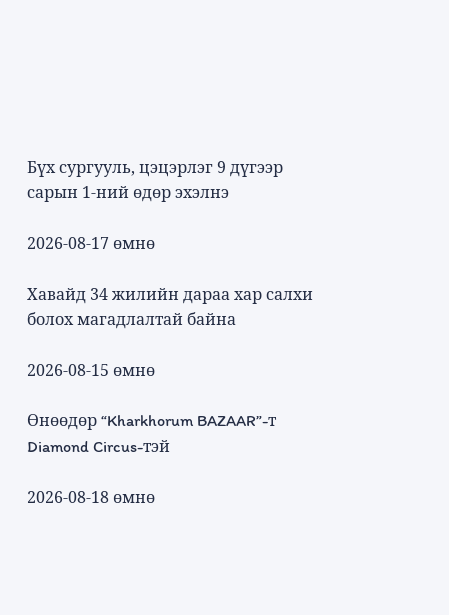Бүх сургууль, цэцэрлэг 9 дүгээр сарын 1-ний өдөр эхэлнэ

2026-08-17 өмнө

Хавайд 34 жилийн дараа хар салхи болох магадлалтай байна

2026-08-15 өмнө

Өнөөдөр “Kharkhorum BAZAAR”-т Diamond Circus-тэй

2026-08-18 өмнө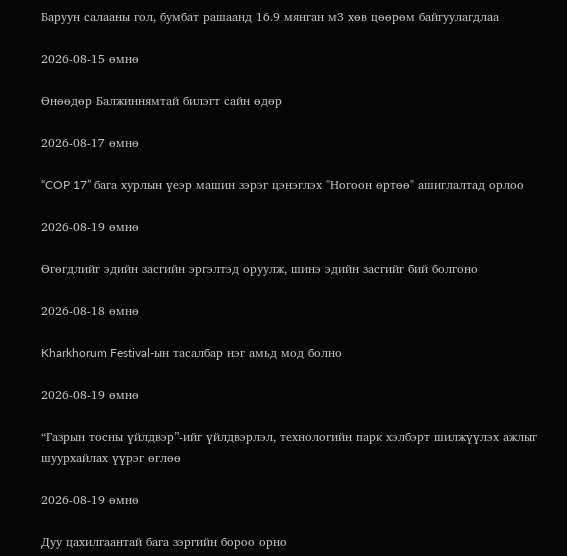Баруун салааны гол, бумбат рашаанд 16.9 мянган м3 хөв цөөрөм байгуулагдлаа

2026-08-15 өмнө

Өнөөдөр Балжиннямтай билэгт сайн өдөр

2026-08-17 өмнө

“COP 17” бага хурлын үеэр машин зэрэг цэнэглэх "Ногоон өртөө" ашиглалтад орлоо

2026-08-19 өмнө

Өгөгдлийг эдийн засгийн эргэлтэд оруулж, шинэ эдийн засгийг бий болгоно

2026-08-18 өмнө

Kharkhorum Festival-ын тасалбар нэг амьд мод болно

2026-08-19 өмнө

“Газрын тосны үйлдвэр”-ийг үйлдвэрлэл, технологийн парк хэлбэрт шилжүүлэх ажлыг шуурхайлах үүрэг өглөө

2026-08-19 өмнө

Дуу цахилгаантай бага зэргийн бороо орно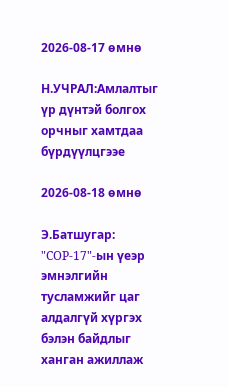2026-08-17 өмнө

Н.УЧРАЛ:Амлалтыг үр дүнтэй болгох орчныг хамтдаа бүрдүүлцгээе

2026-08-18 өмнө

Э.Батшугар: "COP-17"-ын үеэр эмнэлгийн тусламжийг цаг алдалгүй хүргэх бэлэн байдлыг ханган ажиллаж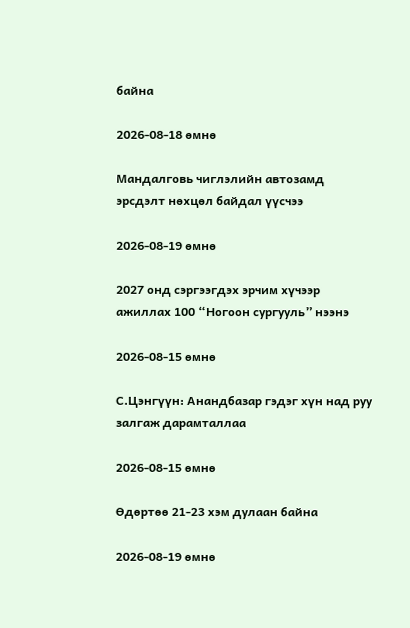байна

2026-08-18 өмнө

Мандалговь чиглэлийн автозамд эрсдэлт нөхцөл байдал үүсчээ

2026-08-19 өмнө

2027 онд сэргээгдэх эрчим хүчээр ажиллах 100 “Ногоон сургууль” нээнэ

2026-08-15 өмнө

С.Цэнгүүн: Анандбазар гэдэг хүн над руу залгаж дарамталлаа

2026-08-15 өмнө

Өдөртөө 21-23 хэм дулаан байна

2026-08-19 өмнө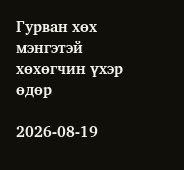Гурван хөх мэнгэтэй хөхөгчин үхэр өдөр

2026-08-19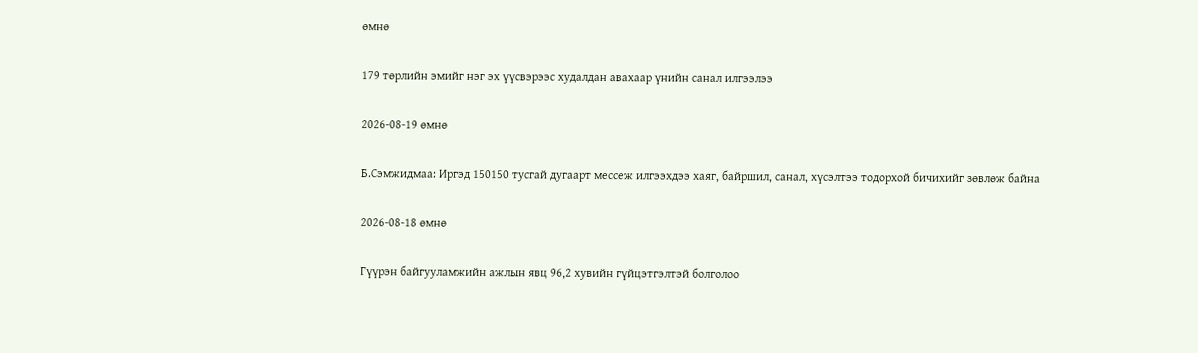өмнө

179 төрлийн эмийг нэг эх үүсвэрээс худалдан авахаар үнийн санал илгээлээ

2026-08-19 өмнө

Б.Сэмжидмаа: Иргэд 150150 тусгай дугаарт мессеж илгээхдээ хаяг, байршил, санал, хүсэлтээ тодорхой бичихийг зөвлөж байна

2026-08-18 өмнө

Гүүрэн байгууламжийн ажлын явц 96,2 хувийн гүйцэтгэлтэй болголоо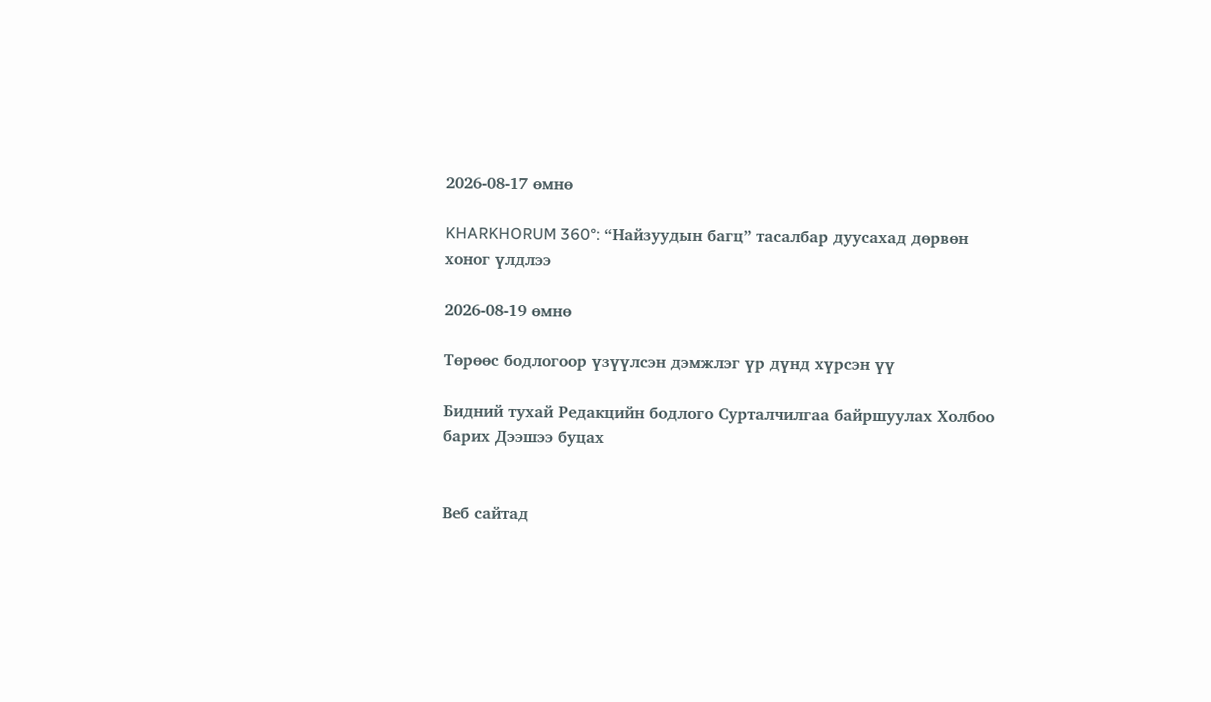2026-08-17 өмнө

KHARKHORUM 360°: “Найзуудын багц” тасалбар дуусахад дөрвөн хоног үлдлээ

2026-08-19 өмнө

Төрөөс бодлогоор үзүүлсэн дэмжлэг үр дүнд хүрсэн үү

Бидний тухай Редакцийн бодлого Сурталчилгаа байршуулах Холбоо барих Дээшээ буцах


Веб сайтад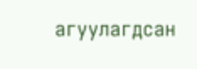агуулагдсан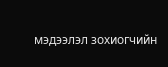мэдээлэл зохиогчийн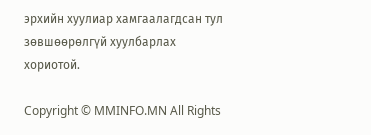эрхийн хуулиар хамгаалагдсан тул зөвшөөрөлгүй хуулбарлах хориотой.

Copyright © MMINFO.MN All Rights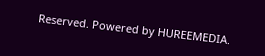Reserved. Powered by HUREEMEDIA.